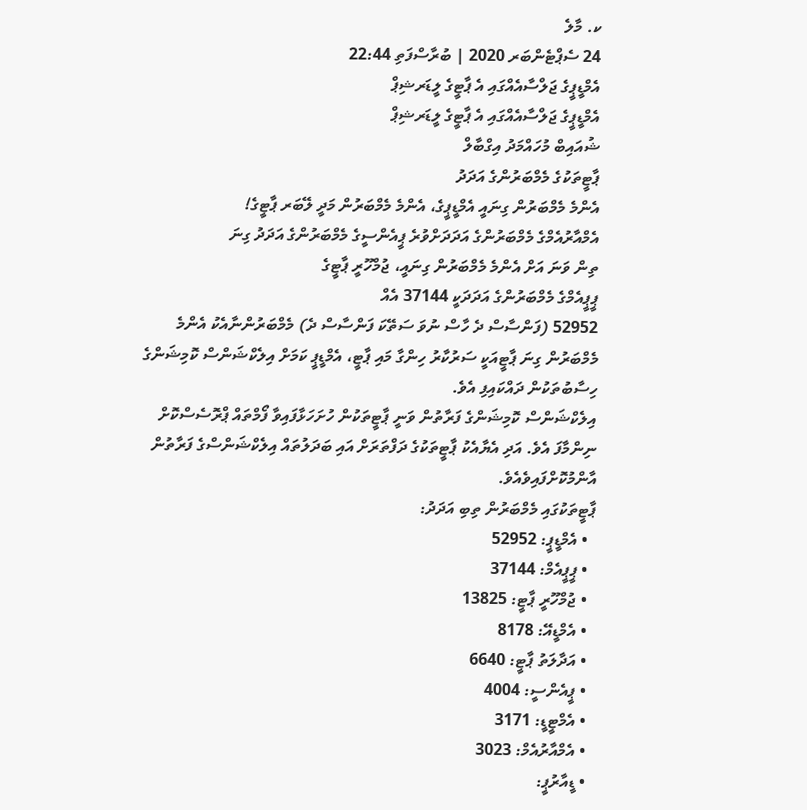ކ. މާލެ
24 ސެޕްޓެންބަރ 2020 | ބުރާސްފަތި 22:44
އެމްޑީޕީގެ ޖަލްސާއެއްގައި އެ ޕާޓީގެ ލީޑަރޝިޕް
އެމްޑީޕީގެ ޖަލްސާއެއްގައި އެ ޕާޓީގެ ލީޑަރޝިޕް
ޝުއައިބް މުހައްމަދު އިގްބާލް
ޕާޓީތަކުގެ މެމްބަރުންގެ އަދަދު
އެންމެ މެމްބަރުން ގިނައީ އެމްޑީޕީގެ، އެންމެ މެމްބަރުން މަދީ ލޭބަރ ޕާޓީގެ!
އެމްއާރުއެމްގެ މެމްބަރުންގެ އަދަދަށްވުރެ ޕީއެންސީގެ މެމްބަރުންގެ އަދަދު ގިނަ
ތިން ވަނަ އަށް އެންމެ މެމްބަރުން ގިނައީ، ޖުމްހޫރީ ޕާޓީގެ
ޕީޕީއެމްގެ މެމްބަރުންގެ އަދަދަކީ 37144 އެއް
52952 (ފަންސާސް ދެ ހާސް ނުވަ ސަތޭކަ ފަންސާސް ދެ) މެމްބަރުންނާއެކު އެންމެ މެމްބަރުން ގިނަ ޕާޓީއަކީ ސަރުކާރު ހިންގާ މައި ޕާޓީ، އެމްޑީޕީ ކަމަށް އިލެކްޝަންސް ކޮމިޝަންގެ ހިސާބުތަކުން ދައްކައިފި އެވެ.
އިލެކްޝަންސް ކޮމިޝަންގެ ފަރާތުން ވަނީ ޕާޓީތަކުން ހުށަހަޅާފައިވާ ފޯމްތައް ޕްރޮސެސްކޮށް ނިންމާފަ އެވެ. އަދި އެޔާއެކު ޕާޓީތަކުގެ ދަފްތަރަށް އައި ބަދަލުތައް އިލެކްޝަންސްގެ ފަރާތުން އާންމުކޮށްފައިވެއެވެ.
ޕާޓީތަކުގައި މެމްބަރުން ތިބި އަދަދު:
  • އެމްޑީޕީ: 52952
  • ޕީޕީއެމް: 37144
  • ޖުމްހޫރީ ޕާޓީ: 13825
  • އެމްޑީއޭ: 8178
  • އަދާލަތު ޕާޓީ: 6640
  • ޕީއެންސީ: 4004
  • އެމްޓީޑީ: 3171
  • އެމްއާރުއެމް: 3023
  • ޑީއާރުޕީ: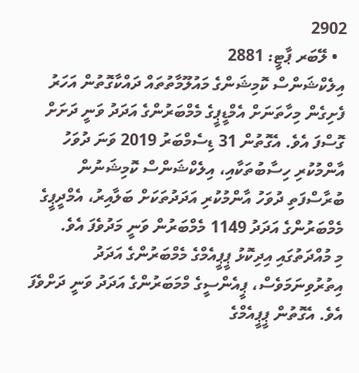2902
  • ލޭބަރ ޕާޓީ: 2881
އިލެކްޝަންސް ކޮމިޝަންގެ މައުލޫމާތުތައް ދައްކާގޮތުން އަހަރު ފެށިގެން މިހާތަނަށް އެމްޑީޕީގެ މެމްބަރުންގެ އަދަދު ވަނީ ދަށަށް ގޮސްފަ އެވެ. އެގޮތުން 31 ޑިސެމްބަރު 2019 ވަނަ ދުވަހު އާންމުކުރި ހިސާބުތަކާއި، އިލެކްޝަންސް ކޮމިޝަނުން ބުރާސްފަތި ދުވަހު އާންމުކުރި އަދަދުތަކަށް ބަލާއިރު، އެމްދީޕީގެ މެމްބަރުންގެ އަދަދު 1149 މެމްބަރުން ވަނީ މަދުވެފަ އެވެ.
މި މުއްދަތުގައި އިދިކޮޅު ޕީޕީއެމްގެ މެމްބަރުންގެ އަދަދު އިތުރުވިނަމަވެސް، ޕީއެންސީގެ މްމަބަރުންގެ އަދަދު ވަނީ ދަށްވެފަ އެވެ. އެގޮތުން ޕީޕީއެމްގެ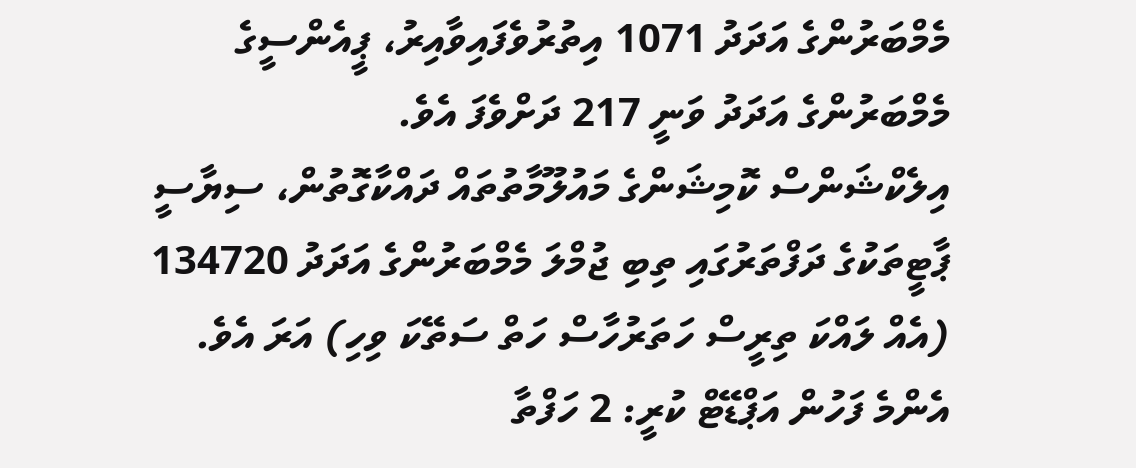މެމްބަރުންގެ އަދަދު 1071 އިތުރުވެފައިވާއިރު، ޕީއެންސީގެ މެމްބަރުންގެ އަދަދު ވަނީ 217 ދަށްވެފަ އެވެ.
އިލެކްޝަންސް ކޮމިޝަންގެ މައުލޫމާތުތައް ދައްކާގޮތުން، ސިޔާސީ ޕާޓީތަކުގެ ދަފްތަރުގައި ތިބި ޖުމްލަ މެމްބަރުންގެ އަދަދު 134720 (އެއް ލައްކަ ތިރީސް ހަތަރުހާސް ހަތް ސަތޭކަ ވިހި) އަރަ އެވެ.
އެންމެ ފަހުން އަޕްޑޭޓް ކުރީ: 2 ހަފްތާ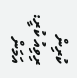ކުރިން
ރިވިއު ކުރީ: އަމަން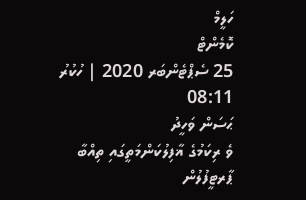ހަލީމް
ކޮމެންޓް
25 ސެޕްޓެންބަރ 2020 | ހުކުރު 08:11
ޙަސަން ވަހީދު
ވެ ރިކަމުގެ ޣާފިލުކަންމަތީގައި ތިއްބާ ޕާރޓީފުލުން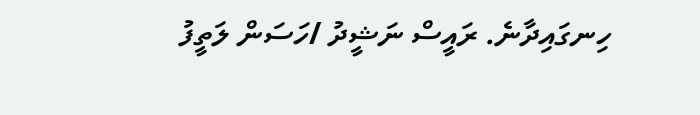ހިނގައިދާނެ. ރައީސް ނަޝީދު /ހަސަން ލަތީފު